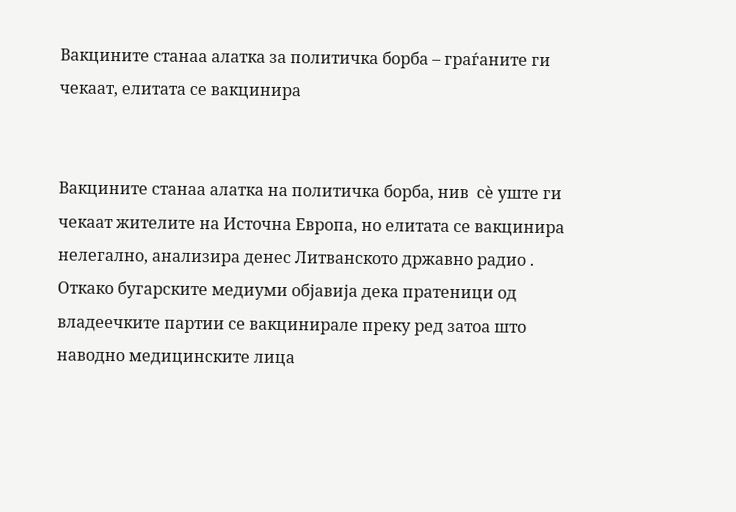Вакцините станаа алатка за политичка борба – граѓаните ги чекаат, елитата се вакцинира


Вакцините станаа алатка на политичка борба, нив  сè уште ги чекаат жителите на Источна Европа, но елитата се вакцинира нелегално, анализира денес Литванското државно радио . Откако бугарските медиуми објавија дека пратеници од владеечките партии се вакцинирале преку ред затоа што наводно медицинските лица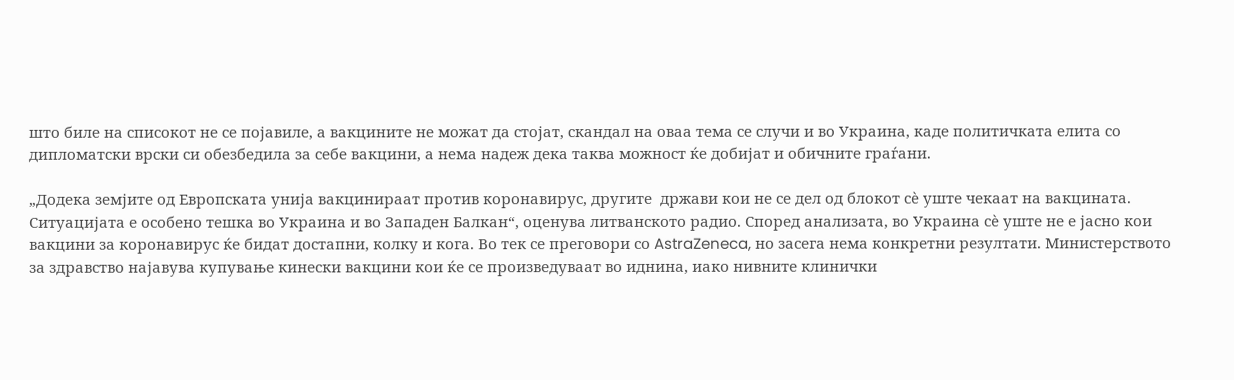што биле на списокот не се појавиле, а вакцините не можат да стојат, скандал на оваа тема се случи и во Украина, каде политичката елита со дипломатски врски си обезбедила за себе вакцини, а нема надеж дека таква можност ќе добијат и обичните граѓани.

„Додека земјите од Европската унија вакцинираат против коронавирус, другите  држави кои не се дел од блокот сè уште чекаат на вакцината. Ситуацијата е особено тешка во Украина и во Западен Балкан“, оценува литванското радио. Според анализата, во Украина сè уште не е јасно кои вакцини за коронавирус ќе бидат достапни, колку и кога. Во тек се преговори со AstraZeneca, но засега нема конкретни резултати. Министерството за здравство најавува купување кинески вакцини кои ќе се произведуваат во иднина, иако нивните клинички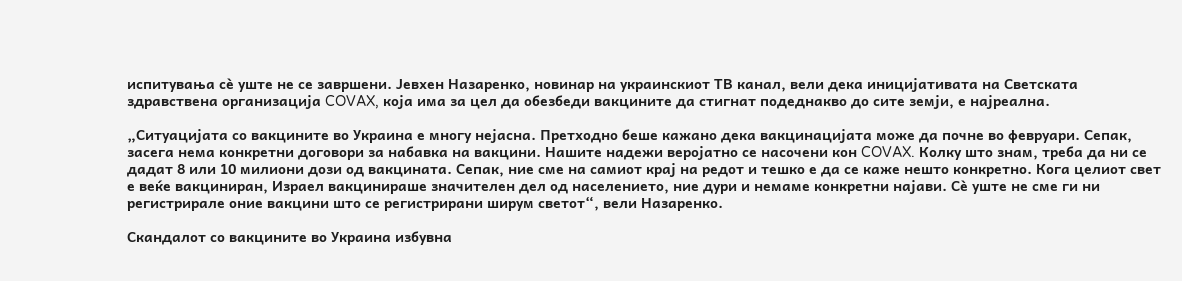испитувања сè уште не се завршени. Јевхен Назаренко, новинар на украинскиот ТВ канал, вели дека иницијативата на Светската здравствена организација COVAX, која има за цел да обезбеди вакцините да стигнат подеднакво до сите земји, е најреална.

„Ситуацијата со вакцините во Украина е многу нејасна. Претходно беше кажано дека вакцинацијата може да почне во февруари. Сепак, засега нема конкретни договори за набавка на вакцини. Нашите надежи веројатно се насочени кон COVAX. Колку што знам, треба да ни се дадат 8 или 10 милиони дози од вакцината. Сепак, ние сме на самиот крај на редот и тешко е да се каже нешто конкретно. Кога целиот свет е веќе вакциниран, Израел вакцинираше значителен дел од населението, ние дури и немаме конкретни најави. Сè уште не сме ги ни регистрирале оние вакцини што се регистрирани ширум светот“, вели Назаренко.

Скандалот со вакцините во Украина избувна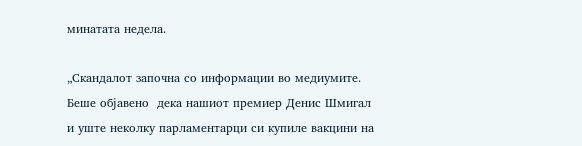минатата недела.

„Скандалот започна со информации во медиумите. Беше објавено  дека нашиот премиер Денис Шмигал и уште неколку парламентарци си купиле вакцини на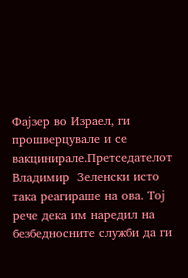Фајзер во Израел, ги прошверцувале и се вакцинирале.Претседателот Владимир  Зеленски исто така реагираше на ова. Тој рече дека им наредил на безбедносните служби да ги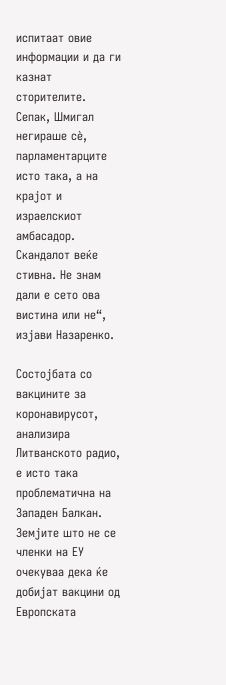испитаат овие информации и да ги казнат сторителите. Сепак, Шмигал негираше сè, парламентарците исто така, а на крајот и израелскиот амбасадор. Скандалот веќе стивна. Не знам дали е сето ова вистина или не“, изјави Назаренко.

Состојбата со вакцините за коронавирусот, анализира Литванското радио,  е исто така проблематична на Западен Балкан. Земјите што не се членки на ЕУ очекуваа дека ќе добијат вакцини од Европската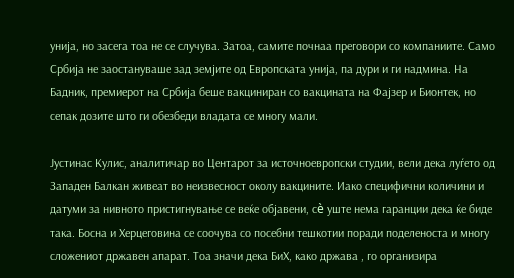унија, но засега тоа не се случува. Затоа, самите почнаа преговори со компаниите. Само Србија не заостануваше зад земјите од Европската унија, па дури и ги надмина. На Бадник, премиерот на Србија беше вакциниран со вакцината на Фајзер и Бионтек, но сепак дозите што ги обезбеди владата се многу мали.

Јустинас Кулис, аналитичар во Центарот за источноевропски студии, вели дека луѓето од Западен Балкан живеат во неизвесност околу вакцините. Иако специфични количини и датуми за нивното пристигнување се веќе објавени, сè уште нема гаранции дека ќе биде така. Босна и Херцеговина се соочува со посебни тешкотии поради поделеноста и многу сложениот државен апарат. Тоа значи дека БиХ, како држава , го организира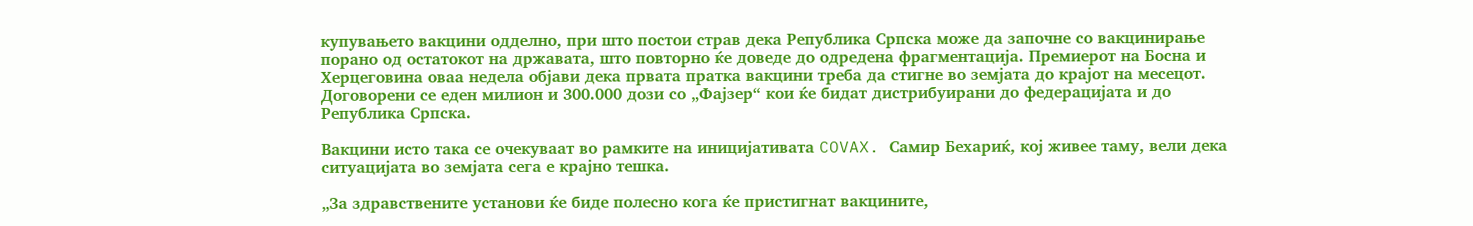купувањето вакцини одделно, при што постои страв дека Република Српска може да започне со вакцинирање порано од остатокот на државата, што повторно ќе доведе до одредена фрагментација. Премиерот на Босна и Херцеговина оваа недела објави дека првата пратка вакцини треба да стигне во земјата до крајот на месецот. Договорени се еден милион и 300.000 дози со „Фајзер“ кои ќе бидат дистрибуирани до федерацијата и до  Република Српска.

Вакцини исто така се очекуваат во рамките на иницијативата COVAX. Самир Бехариќ, кој живее таму, вели дека ситуацијата во земјата сега е крајно тешка.

„За здравствените установи ќе биде полесно кога ќе пристигнат вакцините,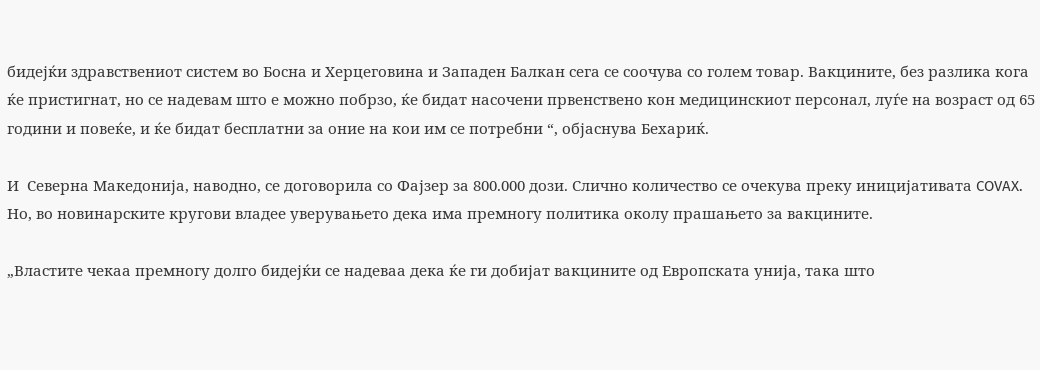бидејќи здравствениот систем во Босна и Херцеговина и Западен Балкан сега се соочува со голем товар. Вакцините, без разлика кога ќе пристигнат, но се надевам што е можно побрзо, ќе бидат насочени првенствено кон медицинскиот персонал, луѓе на возраст од 65 години и повеќе, и ќе бидат бесплатни за оние на кои им се потребни “, објаснува Бехариќ.

И  Северна Македонија, наводно, се договорила со Фајзер за 800.000 дози. Слично количество се очекува преку иницијативата COVAX. Но, во новинарските кругови владее уверувањето дека има премногу политика околу прашањето за вакцините.

„Властите чекаа премногу долго бидејќи се надеваа дека ќе ги добијат вакцините од Европската унија, така што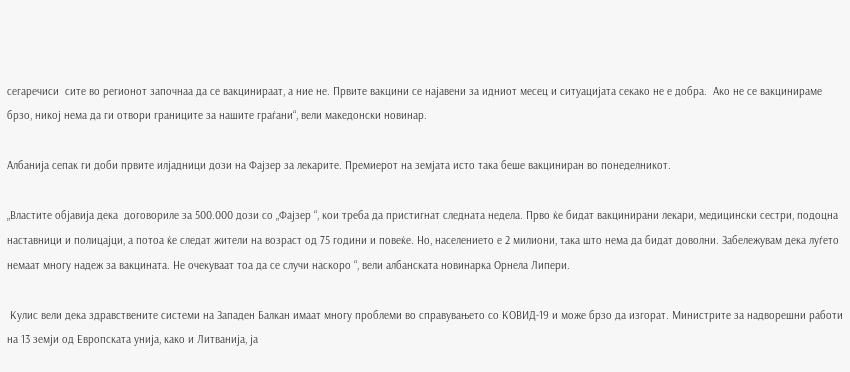сегаречиси  сите во регионот започнаа да се вакцинираат, а ние не. Првите вакцини се најавени за идниот месец и ситуацијата секако не е добра.  Ако не се вакцинираме брзо, никој нема да ги отвори границите за нашите граѓани“, вели македонски новинар.

Албанија сепак ги доби првите илјадници дози на Фајзер за лекарите. Премиерот на земјата исто така беше вакциниран во понеделникот.

„Властите објавија дека  договориле за 500.000 дози со „Фајзер “, кои треба да пристигнат следната недела. Прво ќе бидат вакцинирани лекари, медицински сестри, подоцна наставници и полицајци, а потоа ќе следат жители на возраст од 75 години и повеќе. Но, населението е 2 милиони, така што нема да бидат доволни. Забележувам дека луѓето немаат многу надеж за вакцината. Не очекуваат тоа да се случи наскоро “, вели албанската новинарка Орнела Липери.

 Кулис вели дека здравствените системи на Западен Балкан имаат многу проблеми во справувањето со КОВИД-19 и може брзо да изгорат. Министрите за надворешни работи на 13 земји од Европската унија, како и Литванија, ја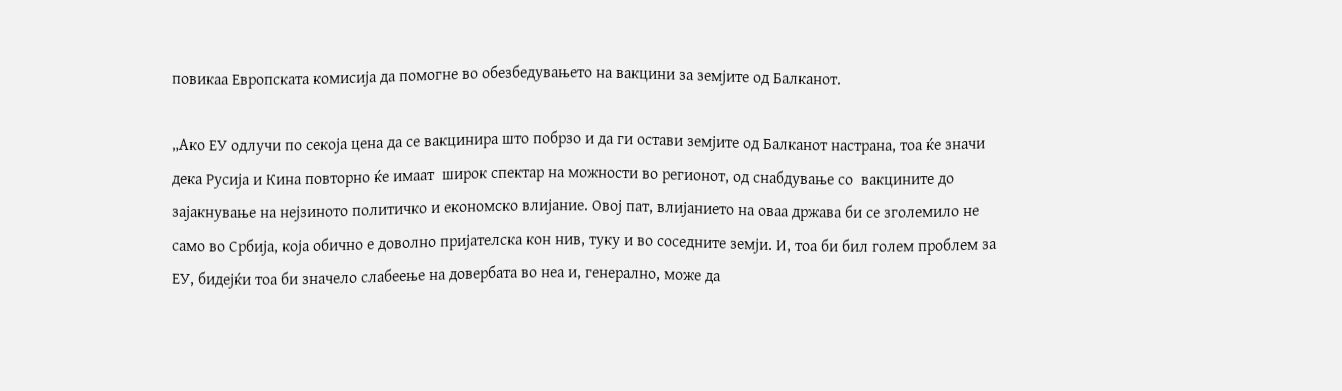повикаа Европската комисија да помогне во обезбедувањето на вакцини за земјите од Балканот.

„Ако ЕУ одлучи по секоја цена да се вакцинира што побрзо и да ги остави земјите од Балканот настрана, тоа ќе значи дека Русија и Кина повторно ќе имаат  широк спектар на можности во регионот, од снабдување со  вакцините до зајакнување на нејзиното политичко и економско влијание. Овој пат, влијанието на оваа држава би се зголемило не само во Србија, која обично е доволно пријателска кон нив, туку и во соседните земји. И, тоа би бил голем проблем за ЕУ, бидејќи тоа би значело слабеење на довербата во неа и, генерално, може да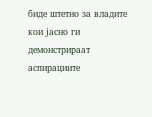биде штетно за владите кои јасно ги демонстрираат аспирациите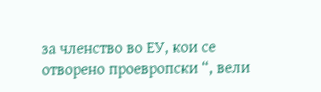за членство во ЕУ, кои се отворено проевропски “, вели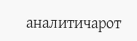аналитичарот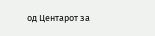од Центарот за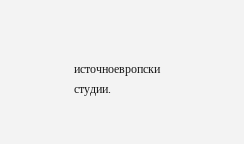источноевропски студии.